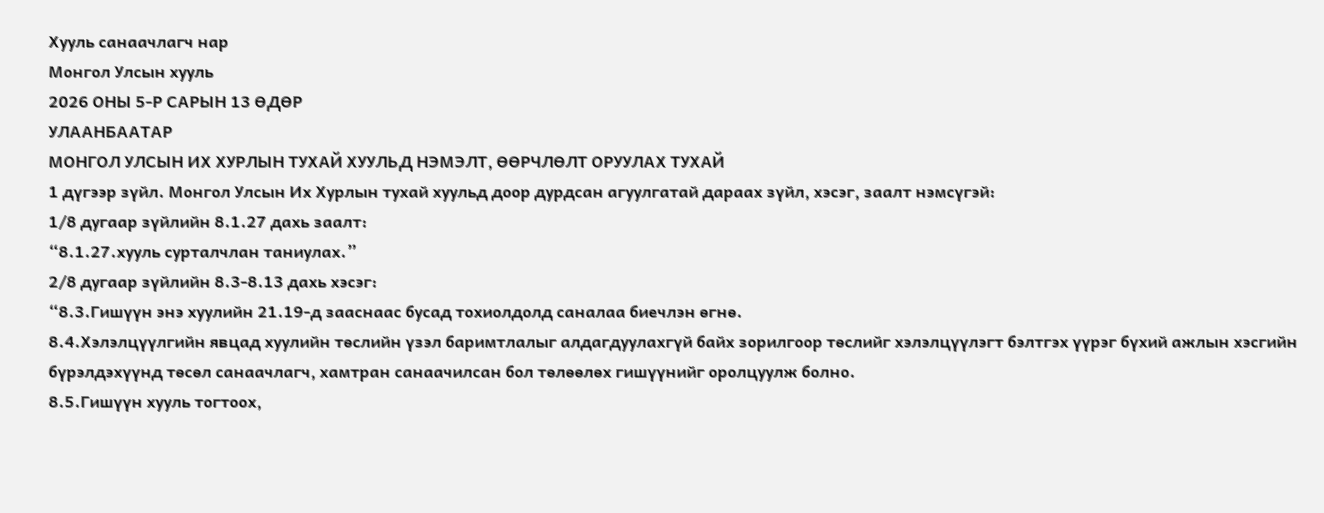Хууль санаачлагч нар
Монгол Улсын хууль
2026 ОНЫ 5-Р САРЫН 13 ӨДӨР
УЛААНБААТАР
МОНГОЛ УЛСЫН ИХ ХУРЛЫН ТУХАЙ ХУУЛЬД НЭМЭЛТ, ӨӨРЧЛӨЛТ ОРУУЛАХ ТУХАЙ
1 дүгээр зүйл. Монгол Улсын Их Хурлын тухай хуульд доор дурдсан агуулгатай дараах зүйл, хэсэг, заалт нэмсүгэй:
1/8 дугаар зүйлийн 8.1.27 дахь заалт:
“8.1.27.хууль сурталчлан таниулах.”
2/8 дугаар зүйлийн 8.3-8.13 дахь хэсэг:
“8.3.Гишүүн энэ хуулийн 21.19-д зааснаас бусад тохиолдолд саналаа биечлэн өгнө.
8.4.Хэлэлцүүлгийн явцад хуулийн төслийн үзэл баримтлалыг алдагдуулахгүй байх зорилгоор төслийг хэлэлцүүлэгт бэлтгэх үүрэг бүхий ажлын хэсгийн бүрэлдэхүүнд төсөл санаачлагч, хамтран санаачилсан бол төлөөлөх гишүүнийг оролцуулж болно.
8.5.Гишүүн хууль тогтоох,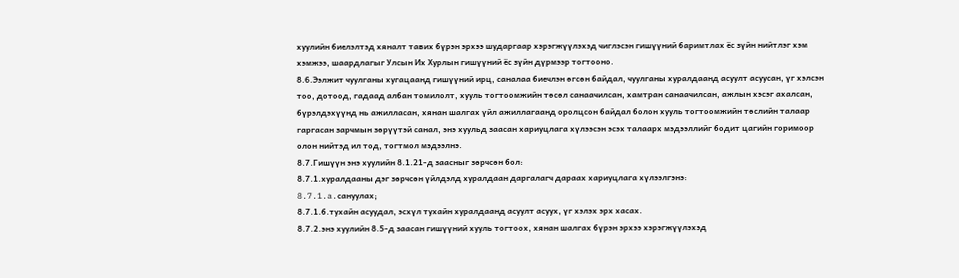хуулийн биелэлтэд хяналт тавих бүрэн эрхээ шударгаар хэрэгжүүлэхэд чиглэсэн гишүүний баримтлах ёс зүйн нийтлэг хэм хэмжээ, шаардлагыг Улсын Их Хурлын гишүүний ёс зүйн дүрмээр тогтооно.
8.6.Ээлжит чуулганы хугацаанд гишүүний ирц, саналаа биечлэн өгсөн байдал, чуулганы хуралдаанд асуулт асуусан, үг хэлсэн тоо, дотоод, гадаад албан томилолт, хууль тогтоомжийн төсөл санаачилсан, хамтран санаачилсан, ажлын хэсэг ахалсан, бүрэлдэхүүнд нь ажилласан, хянан шалгах үйл ажиллагаанд оролцсон байдал болон хууль тогтоомжийн төслийн талаар гаргасан зарчмын зөрүүтэй санал, энэ хуульд заасан хариуцлага хүлээсэн эсэх талаарх мэдээллийг бодит цагийн горимоор олон нийтэд ил тод, тогтмол мэдээлнэ.
8.7.Гишүүн энэ хуулийн 8.1.21-д заасныг зөрчсөн бол:
8.7.1.хуралдааны дэг зөрчсөн үйлдэлд хуралдаан даргалагч дараах хариуцлага хүлээлгэнэ:
8.7.1.a.сануулах;
8.7.1.б.тухайн асуудал, эсхүл тухайн хуралдаанд асуулт асуух, үг хэлэх эрх хасах.
8.7.2.энэ хуулийн 8.5-д заасан гишүүний хууль тогтоох, хянан шалгах бүрэн эрхээ хэрэгжүүлэхэд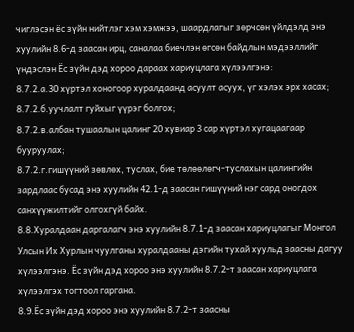чиглэсэн ёс зүйн нийтлэг хэм хэмжээ, шаардлагыг зөрчсөн үйлдэлд энэ хуулийн 8.6-д заасан ирц, саналаа биечлэн өгсөн байдлын мэдээллийг үндэслэн Ёс зүйн дэд хороо дараах хариуцлага хүлээлгэнэ:
8.7.2.а.30 хүртэл хоногоор хуралдаанд асуулт асуух, үг хэлэх эрх хасах;
8.7.2.б.уучлалт гуйхыг үүрэг болгох;
8.7.2.в.албан тушаалын цалинг 20 хувиар 3 сар хүртэл хугацаагаар бууруулах;
8.7.2.г.гишүүний зөвлөх, туслах, бие төлөөлөгч-туслахын цалингийн зардлаас бусад энэ хуулийн 42.1-д заасан гишүүний нэг сард оногдох санхүүжилтийг олгохгүй байх.
8.8.Хуралдаан даргалагч энэ хуулийн 8.7.1-д заасан хариуцлагыг Монгол Улсын Их Хурлын чуулганы хуралдааны дэгийн тухай хуульд заасны дагуу хүлээлгэнэ. Ёс зүйн дэд хороо энэ хуулийн 8.7.2-т заасан хариуцлага хүлээлгэх тогтоол гаргана.
8.9.Ёс зүйн дэд хороо энэ хуулийн 8.7.2-т заасны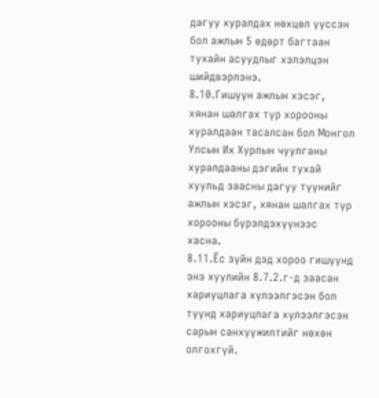дагуу хуралдах нөхцөл үүссэн бол ажлын 5 өдөрт багтаан тухайн асуудлыг хэлэлцэн шийдвэрлэнэ.
8.10.Гишүүн ажлын хэсэг, хянан шалгах түр хорооны хуралдаан тасалсан бол Монгол Улсын Их Хурлын чуулганы хуралдааны дэгийн тухай хуульд заасны дагуу түүнийг ажлын хэсэг, хянан шалгах түр хорооны бүрэлдэхүүнээс хасна.
8.11.Ёс зүйн дэд хороо гишүүнд энэ хуулийн 8.7.2.г-д заасан хариуцлага хүлээлгэсэн бол түүнд хариуцлага хүлээлгэсэн сарын санхүүжилтийг нөхөн олгохгүй.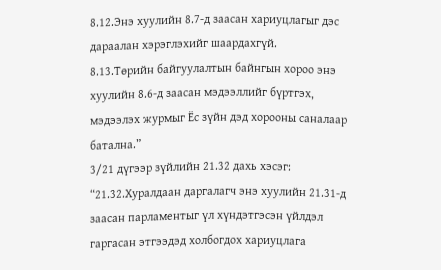8.12.Энэ хуулийн 8.7-д заасан хариуцлагыг дэс дараалан хэрэглэхийг шаардахгүй.
8.13.Төрийн байгуулалтын байнгын хороо энэ хуулийн 8.6-д заасан мэдээллийг бүртгэх, мэдээлэх журмыг Ёс зүйн дэд хорооны саналаар батална.”
3/21 дүгээр зүйлийн 21.32 дахь хэсэг:
“21.32.Хуралдаан даргалагч энэ хуулийн 21.31-д заасан парламентыг үл хүндэтгэсэн үйлдэл гаргасан этгээдэд холбогдох хариуцлага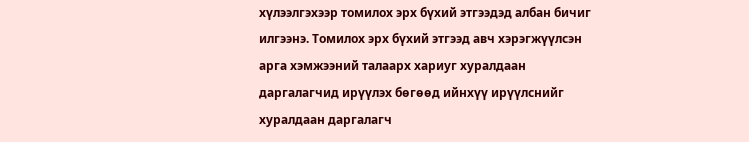хүлээлгэхээр томилох эрх бүхий этгээдэд албан бичиг илгээнэ. Томилох эрх бүхий этгээд авч хэрэгжүүлсэн арга хэмжээний талаарх хариуг хуралдаан даргалагчид ирүүлэх бөгөөд ийнхүү ирүүлснийг хуралдаан даргалагч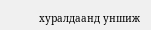хуралдаанд уншиж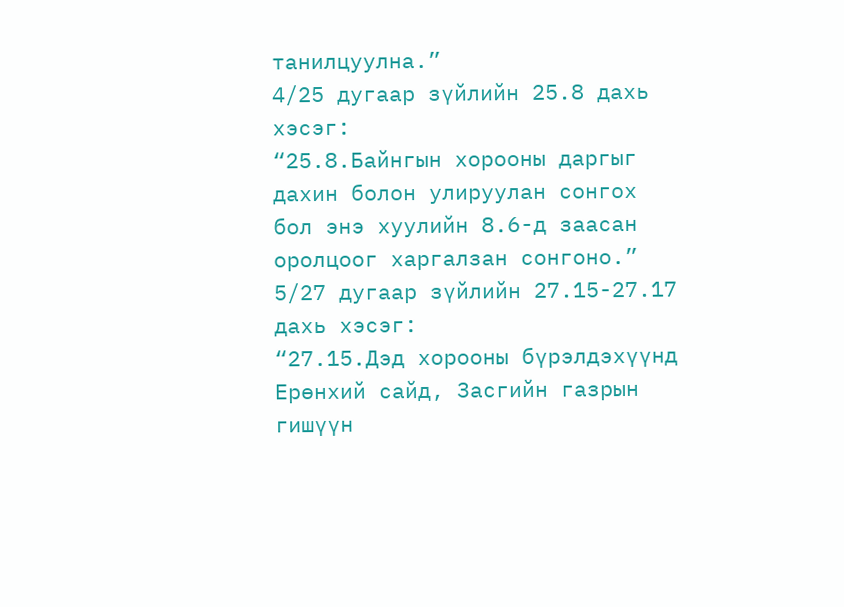танилцуулна.”
4/25 дугаар зүйлийн 25.8 дахь хэсэг:
“25.8.Байнгын хорооны даргыг дахин болон улируулан сонгох бол энэ хуулийн 8.6-д заасан оролцоог харгалзан сонгоно.”
5/27 дугаар зүйлийн 27.15-27.17 дахь хэсэг:
“27.15.Дэд хорооны бүрэлдэхүүнд Ерөнхий сайд, Засгийн газрын гишүүн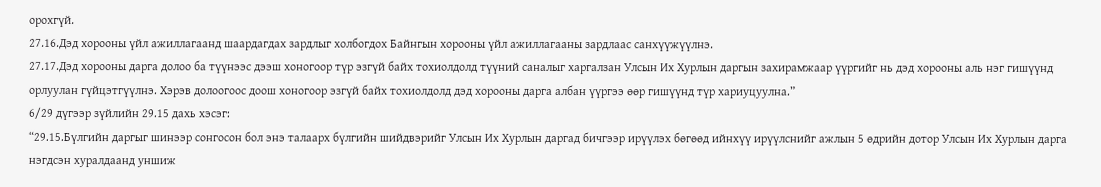орохгүй.
27.16.Дэд хорооны үйл ажиллагаанд шаардагдах зардлыг холбогдох Байнгын хорооны үйл ажиллагааны зардлаас санхүүжүүлнэ.
27.17.Дэд хорооны дарга долоо ба түүнээс дээш хоногоор түр эзгүй байх тохиолдолд түүний саналыг харгалзан Улсын Их Хурлын даргын захирамжаар үүргийг нь дэд хорооны аль нэг гишүүнд орлуулан гүйцэтгүүлнэ. Хэрэв долоогоос доош хоногоор эзгүй байх тохиолдолд дэд хорооны дарга албан үүргээ өөр гишүүнд түр хариуцуулна.”
6/29 дүгээр зүйлийн 29.15 дахь хэсэг:
“29.15.Бүлгийн даргыг шинээр сонгосон бол энэ талаарх бүлгийн шийдвэрийг Улсын Их Хурлын даргад бичгээр ирүүлэх бөгөөд ийнхүү ирүүлснийг ажлын 5 өдрийн дотор Улсын Их Хурлын дарга нэгдсэн хуралдаанд уншиж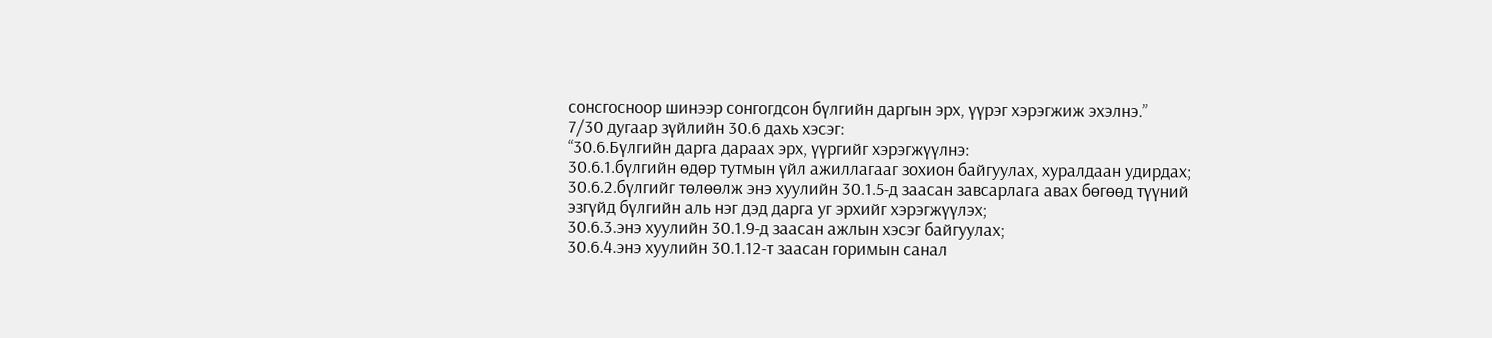сонсгосноор шинээр сонгогдсон бүлгийн даргын эрх, үүрэг хэрэгжиж эхэлнэ.”
7/30 дугаар зүйлийн 30.6 дахь хэсэг:
“30.6.Бүлгийн дарга дараах эрх, үүргийг хэрэгжүүлнэ:
30.6.1.бүлгийн өдөр тутмын үйл ажиллагааг зохион байгуулах, хуралдаан удирдах;
30.6.2.бүлгийг төлөөлж энэ хуулийн 30.1.5-д заасан завсарлага авах бөгөөд түүний эзгүйд бүлгийн аль нэг дэд дарга уг эрхийг хэрэгжүүлэх;
30.6.3.энэ хуулийн 30.1.9-д заасан ажлын хэсэг байгуулах;
30.6.4.энэ хуулийн 30.1.12-т заасан горимын санал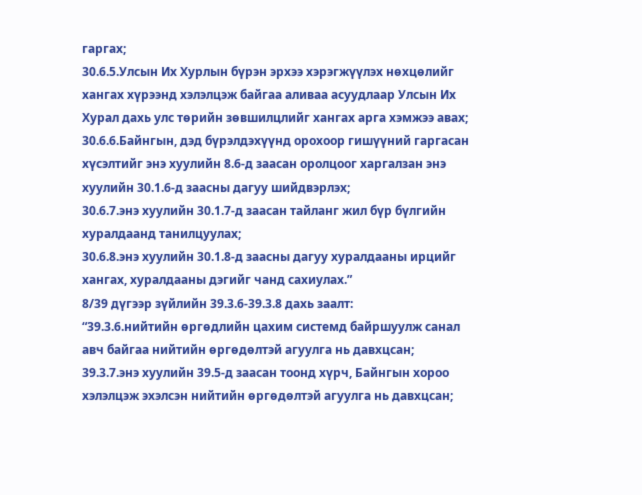гаргах;
30.6.5.Улсын Их Хурлын бүрэн эрхээ хэрэгжүүлэх нөхцөлийг хангах хүрээнд хэлэлцэж байгаа аливаа асуудлаар Улсын Их Хурал дахь улс төрийн зөвшилцлийг хангах арга хэмжээ авах;
30.6.6.Байнгын, дэд бүрэлдэхүүнд орохоор гишүүний гаргасан хүсэлтийг энэ хуулийн 8.6-д заасан оролцоог харгалзан энэ хуулийн 30.1.6-д заасны дагуу шийдвэрлэх;
30.6.7.энэ хуулийн 30.1.7-д заасан тайланг жил бүр бүлгийн хуралдаанд танилцуулах;
30.6.8.энэ хуулийн 30.1.8-д заасны дагуу хуралдааны ирцийг хангах, хуралдааны дэгийг чанд сахиулах.”
8/39 дүгээр зүйлийн 39.3.6-39.3.8 дахь заалт:
“39.3.6.нийтийн өргөдлийн цахим системд байршуулж санал авч байгаа нийтийн өргөдөлтэй агуулга нь давхцсан;
39.3.7.энэ хуулийн 39.5-д заасан тоонд хүрч, Байнгын хороо хэлэлцэж эхэлсэн нийтийн өргөдөлтэй агуулга нь давхцсан;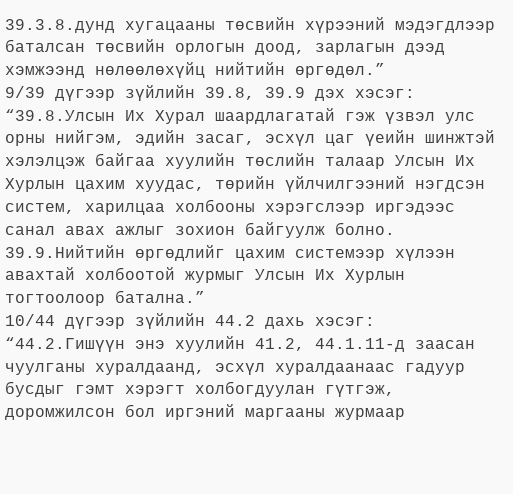39.3.8.дунд хугацааны төсвийн хүрээний мэдэгдлээр баталсан төсвийн орлогын доод, зарлагын дээд хэмжээнд нөлөөлөхүйц нийтийн өргөдөл.”
9/39 дүгээр зүйлийн 39.8, 39.9 дэх хэсэг:
“39.8.Улсын Их Хурал шаардлагатай гэж үзвэл улс орны нийгэм, эдийн засаг, эсхүл цаг үеийн шинжтэй хэлэлцэж байгаа хуулийн төслийн талаар Улсын Их Хурлын цахим хуудас, төрийн үйлчилгээний нэгдсэн систем, харилцаа холбооны хэрэгслээр иргэдээс санал авах ажлыг зохион байгуулж болно.
39.9.Нийтийн өргөдлийг цахим системээр хүлээн авахтай холбоотой журмыг Улсын Их Хурлын тогтоолоор батална.”
10/44 дүгээр зүйлийн 44.2 дахь хэсэг:
“44.2.Гишүүн энэ хуулийн 41.2, 44.1.11-д заасан чуулганы хуралдаанд, эсхүл хуралдаанаас гадуур бусдыг гэмт хэрэгт холбогдуулан гүтгэж, доромжилсон бол иргэний маргааны журмаар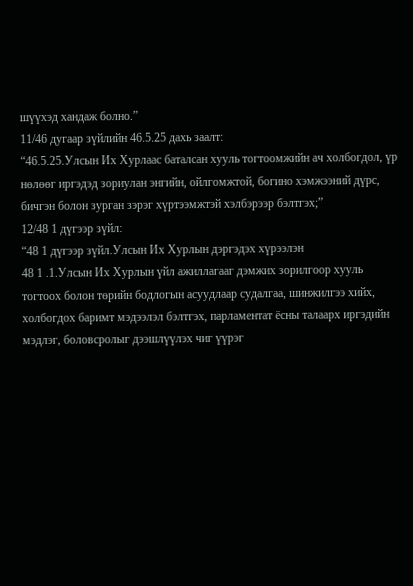шүүхэд хандаж болно.”
11/46 дугаар зүйлийн 46.5.25 дахь заалт:
“46.5.25.Улсын Их Хурлаас баталсан хууль тогтоомжийн ач холбогдол, үр нөлөөг иргэдэд зориулан энгийн, ойлгомжтой, богино хэмжээний дүрс, бичгэн болон зурган зэрэг хүртээмжтэй хэлбэрээр бэлтгэх;”
12/48 1 дүгээр зүйл:
“48 1 дүгээр зүйл.Улсын Их Хурлын дэргэдэх хүрээлэн
48 1 .1.Улсын Их Хурлын үйл ажиллагааг дэмжих зорилгоор хууль тогтоох болон төрийн бодлогын асуудлаар судалгаа, шинжилгээ хийх, холбогдох баримт мэдээлэл бэлтгэх, парламентат ёсны талаарх иргэдийн мэдлэг, боловсролыг дээшлүүлэх чиг үүрэг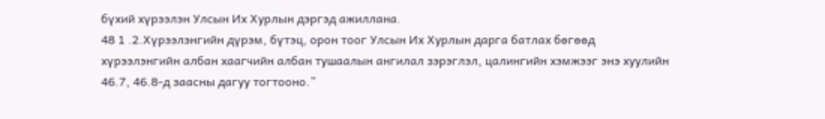бүхий хүрээлэн Улсын Их Хурлын дэргэд ажиллана.
48 1 .2.Хүрээлэнгийн дүрэм, бүтэц, орон тоог Улсын Их Хурлын дарга батлах бөгөөд хүрээлэнгийн албан хаагчийн албан тушаалын ангилал зэрэглэл, цалингийн хэмжээг энэ хуулийн 46.7, 46.8-д заасны дагуу тогтооно.”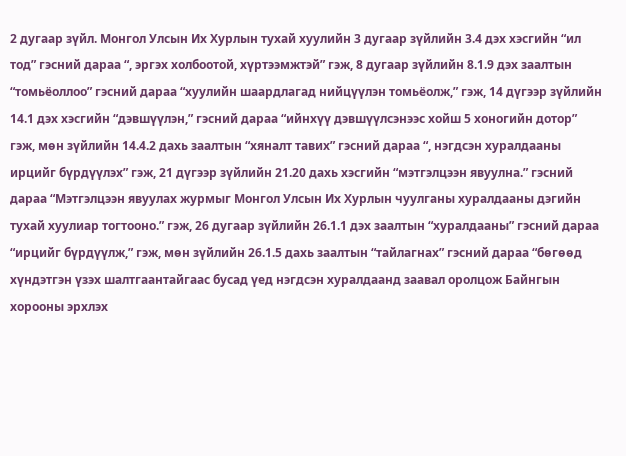2 дугаар зүйл. Монгол Улсын Их Хурлын тухай хуулийн 3 дугаар зүйлийн 3.4 дэх хэсгийн “ил тод” гэсний дараа “, эргэх холбоотой, хүртээмжтэй” гэж, 8 дугаар зүйлийн 8.1.9 дэх заалтын “томьёоллоо” гэсний дараа “хуулийн шаардлагад нийцүүлэн томьёолж,” гэж, 14 дүгээр зүйлийн 14.1 дэх хэсгийн “дэвшүүлэн,” гэсний дараа “ийнхүү дэвшүүлсэнээс хойш 5 хоногийн дотор” гэж, мөн зүйлийн 14.4.2 дахь заалтын “хяналт тавих” гэсний дараа “, нэгдсэн хуралдааны ирцийг бүрдүүлэх” гэж, 21 дүгээр зүйлийн 21.20 дахь хэсгийн “мэтгэлцээн явуулна.” гэсний дараа “Мэтгэлцээн явуулах журмыг Монгол Улсын Их Хурлын чуулганы хуралдааны дэгийн тухай хуулиар тогтооно.” гэж, 26 дугаар зүйлийн 26.1.1 дэх заалтын “хуралдааны” гэсний дараа “ирцийг бүрдүүлж,” гэж, мөн зүйлийн 26.1.5 дахь заалтын “тайлагнах” гэсний дараа “бөгөөд хүндэтгэн үзэх шалтгаантайгаас бусад үед нэгдсэн хуралдаанд заавал оролцож Байнгын хорооны эрхлэх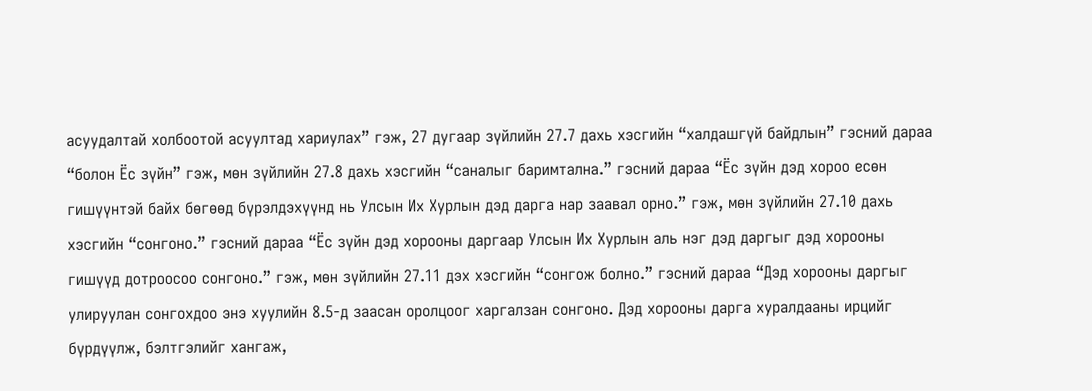асуудалтай холбоотой асуултад хариулах” гэж, 27 дугаар зүйлийн 27.7 дахь хэсгийн “халдашгүй байдлын” гэсний дараа “болон Ёс зүйн” гэж, мөн зүйлийн 27.8 дахь хэсгийн “саналыг баримтална.” гэсний дараа “Ёс зүйн дэд хороо есөн гишүүнтэй байх бөгөөд бүрэлдэхүүнд нь Улсын Их Хурлын дэд дарга нар заавал орно.” гэж, мөн зүйлийн 27.10 дахь хэсгийн “сонгоно.” гэсний дараа “Ёс зүйн дэд хорооны даргаар Улсын Их Хурлын аль нэг дэд даргыг дэд хорооны гишүүд дотроосоо сонгоно.” гэж, мөн зүйлийн 27.11 дэх хэсгийн “сонгож болно.” гэсний дараа “Дэд хорооны даргыг улируулан сонгохдоо энэ хуулийн 8.5-д заасан оролцоог харгалзан сонгоно. Дэд хорооны дарга хуралдааны ирцийг бүрдүүлж, бэлтгэлийг хангаж,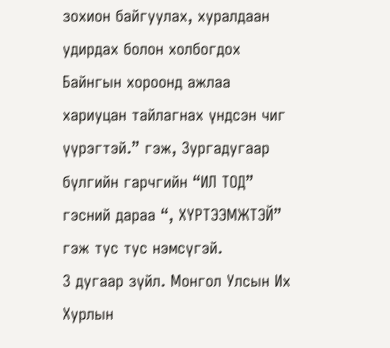зохион байгуулах, хуралдаан удирдах болон холбогдох Байнгын хороонд ажлаа хариуцан тайлагнах үндсэн чиг үүрэгтэй.” гэж, Зургадугаар бүлгийн гарчгийн “ИЛ ТОД” гэсний дараа “, ХҮРТЭЭМЖТЭЙ” гэж тус тус нэмсүгэй.
3 дугаар зүйл. Монгол Улсын Их Хурлын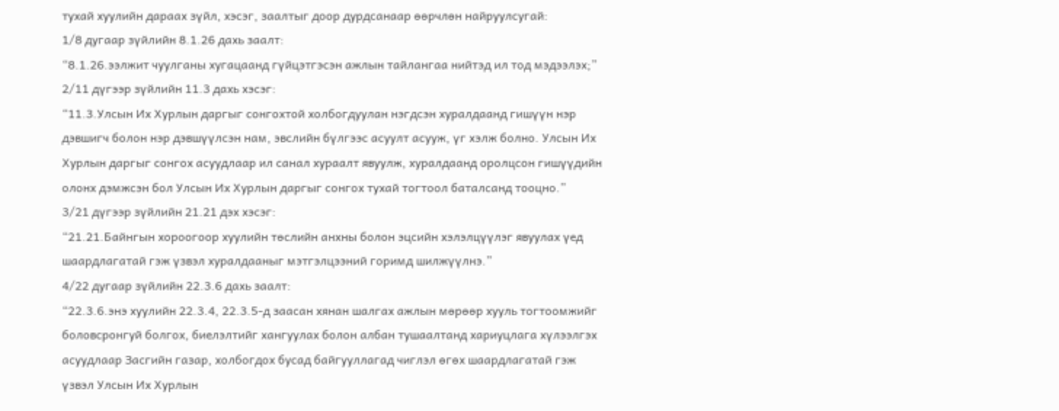тухай хуулийн дараах зүйл, хэсэг, заалтыг доор дурдсанаар өөрчлөн найруулсугай:
1/8 дугаар зүйлийн 8.1.26 дахь заалт:
“8.1.26.ээлжит чуулганы хугацаанд гүйцэтгэсэн ажлын тайлангаа нийтэд ил тод мэдээлэх;”
2/11 дүгээр зүйлийн 11.3 дахь хэсэг:
“11.3.Улсын Их Хурлын даргыг сонгохтой холбогдуулан нэгдсэн хуралдаанд гишүүн нэр дэвшигч болон нэр дэвшүүлсэн нам, эвслийн бүлгээс асуулт асууж, үг хэлж болно. Улсын Их Хурлын даргыг сонгох асуудлаар ил санал хураалт явуулж, хуралдаанд оролцсон гишүүдийн олонх дэмжсэн бол Улсын Их Хурлын даргыг сонгох тухай тогтоол баталсанд тооцно.”
3/21 дүгээр зүйлийн 21.21 дэх хэсэг:
“21.21.Байнгын хороогоор хуулийн төслийн анхны болон эцсийн хэлэлцүүлэг явуулах үед шаардлагатай гэж үзвэл хуралдааныг мэтгэлцээний горимд шилжүүлнэ.”
4/22 дугаар зүйлийн 22.3.6 дахь заалт:
“22.3.6.энэ хуулийн 22.3.4, 22.3.5-д заасан хянан шалгах ажлын мөрөөр хууль тогтоомжийг боловсронгуй болгох, биелэлтийг хангуулах болон албан тушаалтанд хариуцлага хүлээлгэх асуудлаар Засгийн газар, холбогдох бусад байгууллагад чиглэл өгөх шаардлагатай гэж үзвэл Улсын Их Хурлын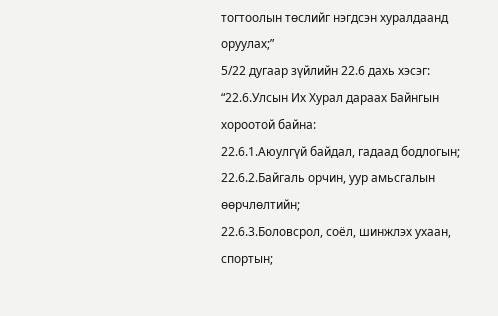тогтоолын төслийг нэгдсэн хуралдаанд оруулах;”
5/22 дугаар зүйлийн 22.6 дахь хэсэг:
“22.6.Улсын Их Хурал дараах Байнгын хороотой байна:
22.6.1.Аюулгүй байдал, гадаад бодлогын;
22.6.2.Байгаль орчин, уур амьсгалын өөрчлөлтийн;
22.6.3.Боловсрол, соёл, шинжлэх ухаан, спортын;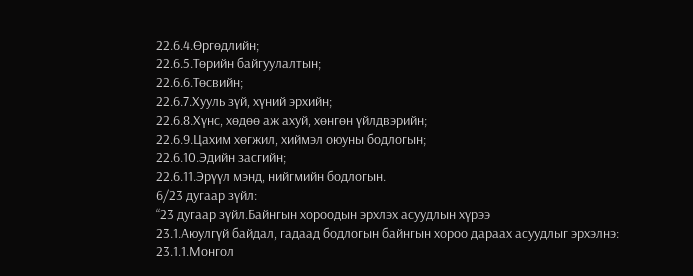22.6.4.Өргөдлийн;
22.6.5.Төрийн байгуулалтын;
22.6.6.Төсвийн;
22.6.7.Хууль зүй, хүний эрхийн;
22.6.8.Хүнс, хөдөө аж ахуй, хөнгөн үйлдвэрийн;
22.6.9.Цахим хөгжил, хиймэл оюуны бодлогын;
22.6.10.Эдийн засгийн;
22.6.11.Эрүүл мэнд, нийгмийн бодлогын.
6/23 дугаар зүйл:
“23 дугаар зүйл.Байнгын хороодын эрхлэх асуудлын хүрээ
23.1.Аюулгүй байдал, гадаад бодлогын байнгын хороо дараах асуудлыг эрхэлнэ:
23.1.1.Монгол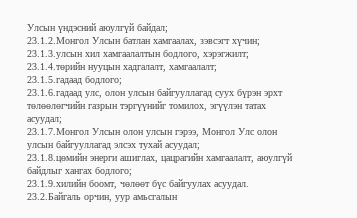Улсын үндэсний аюулгүй байдал;
23.1.2.Монгол Улсын батлан хамгаалах, зэвсэгт хүчин;
23.1.3.улсын хил хамгаалалтын бодлого, хэрэгжилт;
23.1.4.төрийн нууцын хадгалалт, хамгаалалт;
23.1.5.гадаад бодлого;
23.1.6.гадаад улс, олон улсын байгууллагад суух бүрэн эрхт төлөөлөгчийн газрын тэргүүнийг томилох, эгүүлэн татах асуудал;
23.1.7.Монгол Улсын олон улсын гэрээ, Монгол Улс олон улсын байгууллагад элсэх тухай асуудал;
23.1.8.цөмийн энерги ашиглах, цацрагийн хамгаалалт, аюулгүй байдлыг хангах бодлого;
23.1.9.хилийн боомт, чөлөөт бүс байгуулах асуудал.
23.2.Байгаль орчин, уур амьсгалын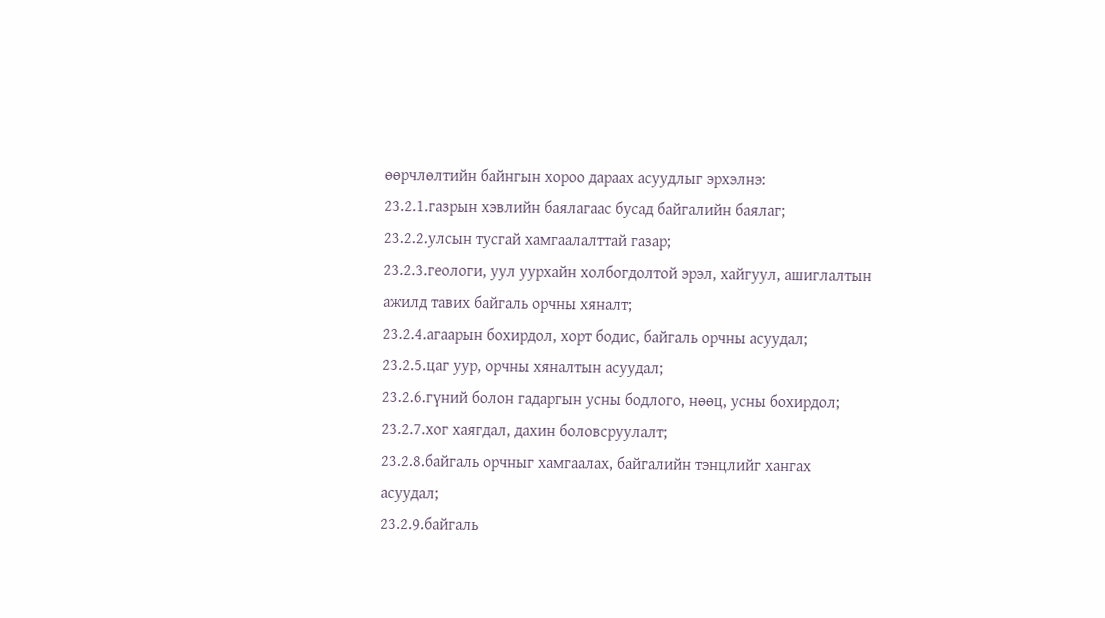өөрчлөлтийн байнгын хороо дараах асуудлыг эрхэлнэ:
23.2.1.газрын хэвлийн баялагаас бусад байгалийн баялаг;
23.2.2.улсын тусгай хамгаалалттай газар;
23.2.3.геологи, уул уурхайн холбогдолтой эрэл, хайгуул, ашиглалтын ажилд тавих байгаль орчны хяналт;
23.2.4.агаарын бохирдол, хорт бодис, байгаль орчны асуудал;
23.2.5.цаг уур, орчны хяналтын асуудал;
23.2.6.гүний болон гадаргын усны бодлого, нөөц, усны бохирдол;
23.2.7.хог хаягдал, дахин боловсруулалт;
23.2.8.байгаль орчныг хамгаалах, байгалийн тэнцлийг хангах асуудал;
23.2.9.байгаль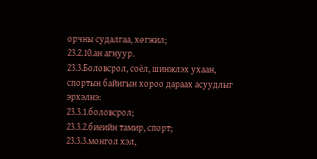орчны судалгаа, хөгжил;
23.2.10.ан агнуур.
23.3.Боловсрол, соёл, шинжлэх ухаан, спортын байнгын хороо дараах асуудлыг эрхэлнэ:
23.3.1.боловсрол;
23.3.2.биеийн тамир, спорт;
23.3.3.монгол хэл,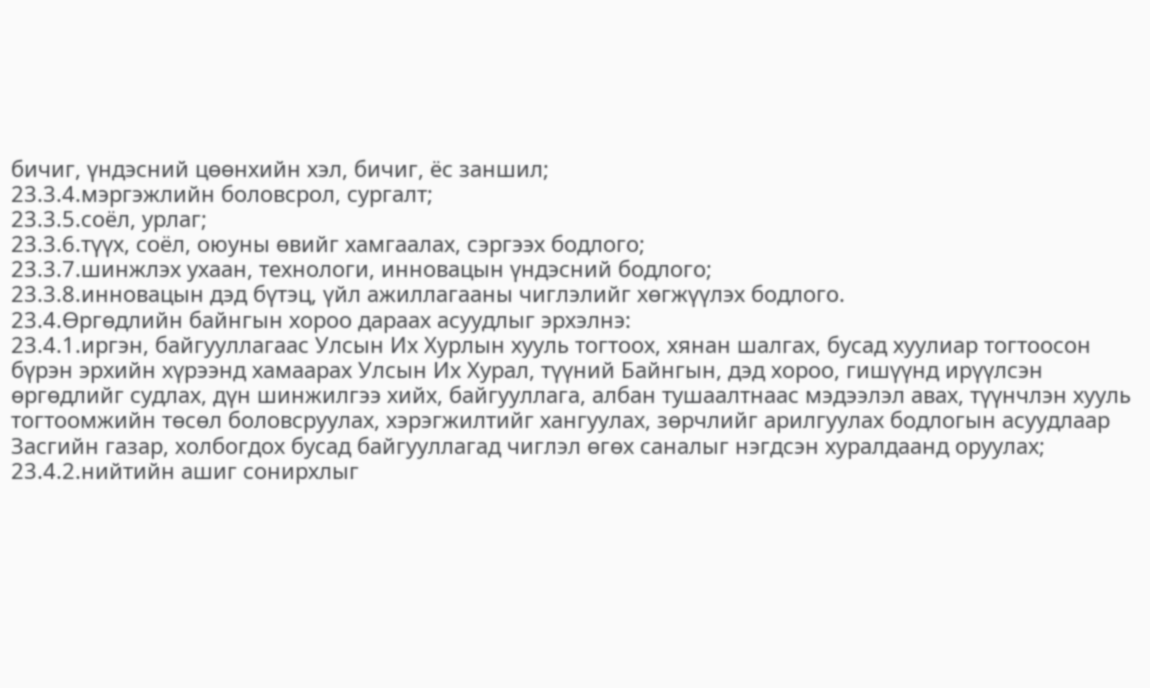бичиг, үндэсний цөөнхийн хэл, бичиг, ёс заншил;
23.3.4.мэргэжлийн боловсрол, сургалт;
23.3.5.соёл, урлаг;
23.3.6.түүх, соёл, оюуны өвийг хамгаалах, сэргээх бодлого;
23.3.7.шинжлэх ухаан, технологи, инновацын үндэсний бодлого;
23.3.8.инновацын дэд бүтэц, үйл ажиллагааны чиглэлийг хөгжүүлэх бодлого.
23.4.Өргөдлийн байнгын хороо дараах асуудлыг эрхэлнэ:
23.4.1.иргэн, байгууллагаас Улсын Их Хурлын хууль тогтоох, хянан шалгах, бусад хуулиар тогтоосон бүрэн эрхийн хүрээнд хамаарах Улсын Их Хурал, түүний Байнгын, дэд хороо, гишүүнд ирүүлсэн өргөдлийг судлах, дүн шинжилгээ хийх, байгууллага, албан тушаалтнаас мэдээлэл авах, түүнчлэн хууль тогтоомжийн төсөл боловсруулах, хэрэгжилтийг хангуулах, зөрчлийг арилгуулах бодлогын асуудлаар Засгийн газар, холбогдох бусад байгууллагад чиглэл өгөх саналыг нэгдсэн хуралдаанд оруулах;
23.4.2.нийтийн ашиг сонирхлыг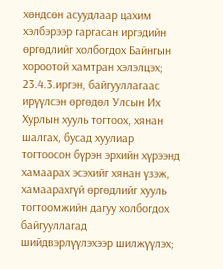хөндсөн асуудлаар цахим хэлбэрээр гаргасан иргэдийн өргөдлийг холбогдох Байнгын хороотой хамтран хэлэлцэх;
23.4.3.иргэн, байгууллагаас ирүүлсэн өргөдөл Улсын Их Хурлын хууль тогтоох, хянан шалгах, бусад хуулиар тогтоосон бүрэн эрхийн хүрээнд хамаарах эсэхийг хянан үзэж, хамаарахгүй өргөдлийг хууль тогтоомжийн дагуу холбогдох байгууллагад шийдвэрлүүлэхээр шилжүүлэх;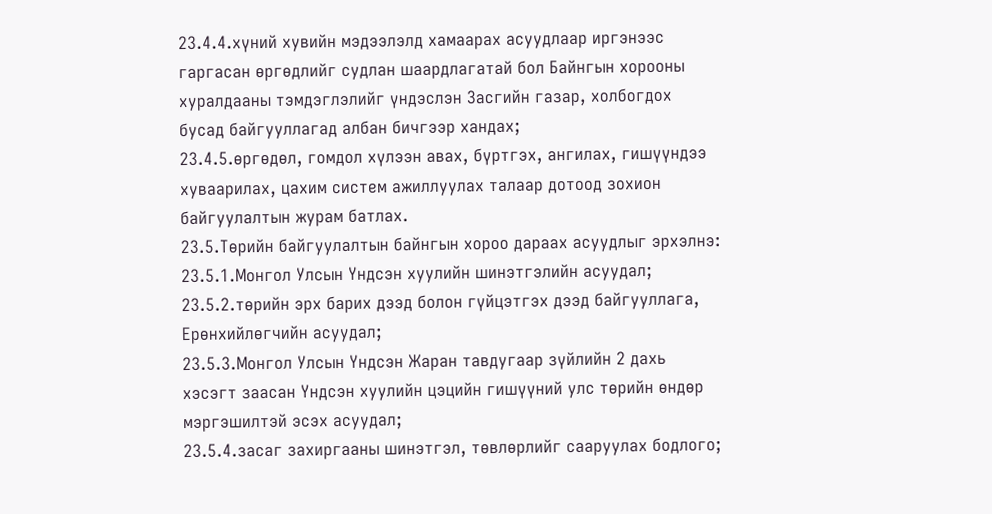23.4.4.хүний хувийн мэдээлэлд хамаарах асуудлаар иргэнээс гаргасан өргөдлийг судлан шаардлагатай бол Байнгын хорооны хуралдааны тэмдэглэлийг үндэслэн Засгийн газар, холбогдох бусад байгууллагад албан бичгээр хандах;
23.4.5.өргөдөл, гомдол хүлээн авах, бүртгэх, ангилах, гишүүндээ хуваарилах, цахим систем ажиллуулах талаар дотоод зохион байгуулалтын журам батлах.
23.5.Төрийн байгуулалтын байнгын хороо дараах асуудлыг эрхэлнэ:
23.5.1.Монгол Улсын Үндсэн хуулийн шинэтгэлийн асуудал;
23.5.2.төрийн эрх барих дээд болон гүйцэтгэх дээд байгууллага, Ерөнхийлөгчийн асуудал;
23.5.3.Монгол Улсын Үндсэн Жаран тавдугаар зүйлийн 2 дахь хэсэгт заасан Үндсэн хуулийн цэцийн гишүүний улс төрийн өндөр мэргэшилтэй эсэх асуудал;
23.5.4.засаг захиргааны шинэтгэл, төвлөрлийг сааруулах бодлого;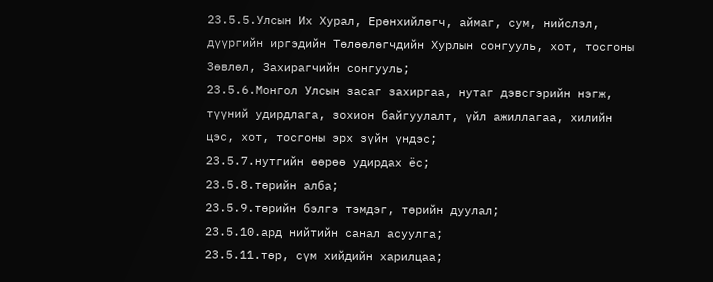23.5.5.Улсын Их Хурал, Ерөнхийлөгч, аймаг, сум, нийслэл, дүүргийн иргэдийн Төлөөлөгчдийн Хурлын сонгууль, хот, тосгоны Зөвлөл, Захирагчийн сонгууль;
23.5.6.Монгол Улсын засаг захиргаа, нутаг дэвсгэрийн нэгж, түүний удирдлага, зохион байгуулалт, үйл ажиллагаа, хилийн цэс, хот, тосгоны эрх зүйн үндэс;
23.5.7.нутгийн өөрөө удирдах ёс;
23.5.8.төрийн алба;
23.5.9.төрийн бэлгэ тэмдэг, төрийн дуулал;
23.5.10.ард нийтийн санал асуулга;
23.5.11.төр, сүм хийдийн харилцаа;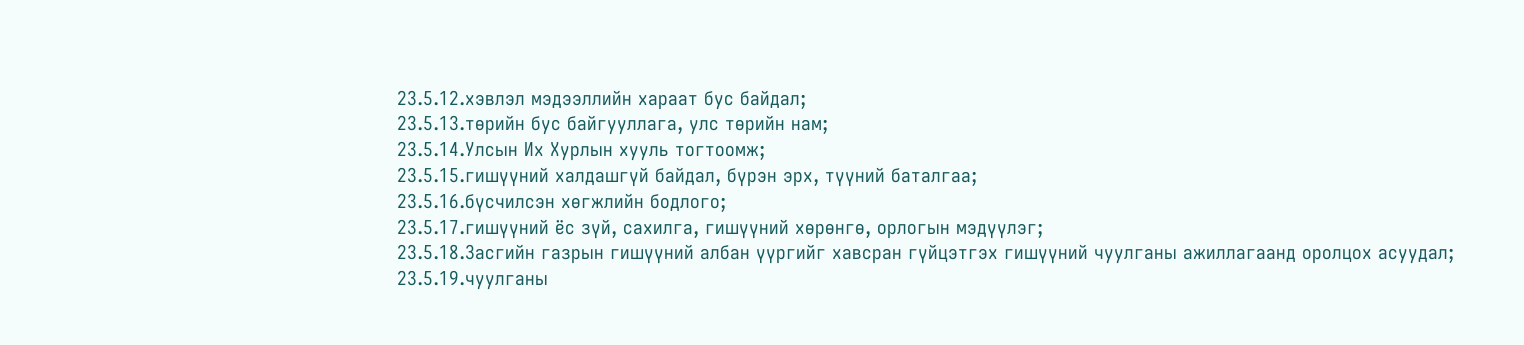23.5.12.хэвлэл мэдээллийн хараат бус байдал;
23.5.13.төрийн бус байгууллага, улс төрийн нам;
23.5.14.Улсын Их Хурлын хууль тогтоомж;
23.5.15.гишүүний халдашгүй байдал, бүрэн эрх, түүний баталгаа;
23.5.16.бүсчилсэн хөгжлийн бодлого;
23.5.17.гишүүний ёс зүй, сахилга, гишүүний хөрөнгө, орлогын мэдүүлэг;
23.5.18.Засгийн газрын гишүүний албан үүргийг хавсран гүйцэтгэх гишүүний чуулганы ажиллагаанд оролцох асуудал;
23.5.19.чуулганы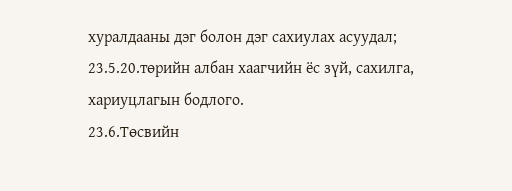хуралдааны дэг болон дэг сахиулах асуудал;
23.5.20.төрийн албан хаагчийн ёс зүй, сахилга, хариуцлагын бодлого.
23.6.Төсвийн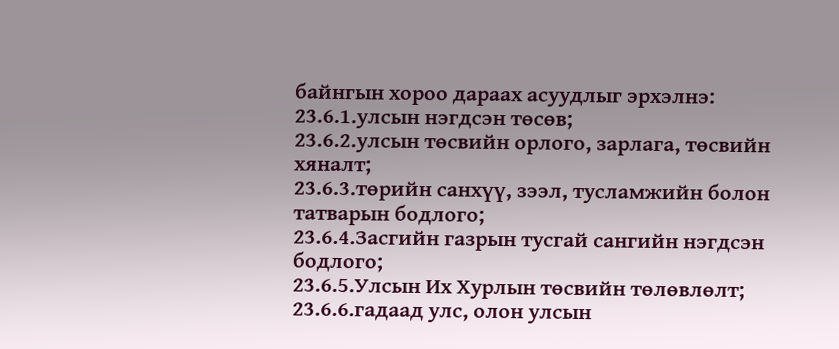байнгын хороо дараах асуудлыг эрхэлнэ:
23.6.1.улсын нэгдсэн төсөв;
23.6.2.улсын төсвийн орлого, зарлага, төсвийн хяналт;
23.6.3.төрийн санхүү, зээл, тусламжийн болон татварын бодлого;
23.6.4.Засгийн газрын тусгай сангийн нэгдсэн бодлого;
23.6.5.Улсын Их Хурлын төсвийн төлөвлөлт;
23.6.6.гадаад улс, олон улсын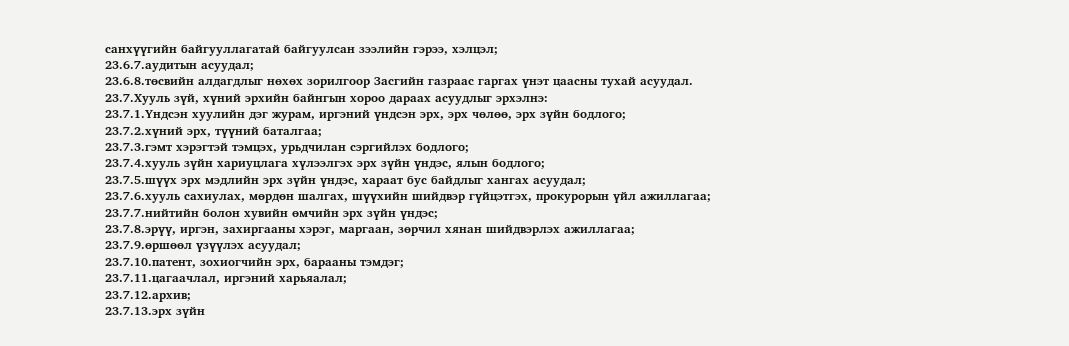санхүүгийн байгууллагатай байгуулсан зээлийн гэрээ, хэлцэл;
23.6.7.аудитын асуудал;
23.6.8.төсвийн алдагдлыг нөхөх зорилгоор Засгийн газраас гаргах үнэт цаасны тухай асуудал.
23.7.Хууль зүй, хүний эрхийн байнгын хороо дараах асуудлыг эрхэлнэ:
23.7.1.Үндсэн хуулийн дэг журам, иргэний үндсэн эрх, эрх чөлөө, эрх зүйн бодлого;
23.7.2.хүний эрх, түүний баталгаа;
23.7.3.гэмт хэрэгтэй тэмцэх, урьдчилан сэргийлэх бодлого;
23.7.4.хууль зүйн хариуцлага хүлээлгэх эрх зүйн үндэс, ялын бодлого;
23.7.5.шүүх эрх мэдлийн эрх зүйн үндэс, хараат бус байдлыг хангах асуудал;
23.7.6.хууль сахиулах, мөрдөн шалгах, шүүхийн шийдвэр гүйцэтгэх, прокурорын үйл ажиллагаа;
23.7.7.нийтийн болон хувийн өмчийн эрх зүйн үндэс;
23.7.8.эрүү, иргэн, захиргааны хэрэг, маргаан, зөрчил хянан шийдвэрлэх ажиллагаа;
23.7.9.өршөөл үзүүлэх асуудал;
23.7.10.патент, зохиогчийн эрх, барааны тэмдэг;
23.7.11.цагаачлал, иргэний харьяалал;
23.7.12.архив;
23.7.13.эрх зүйн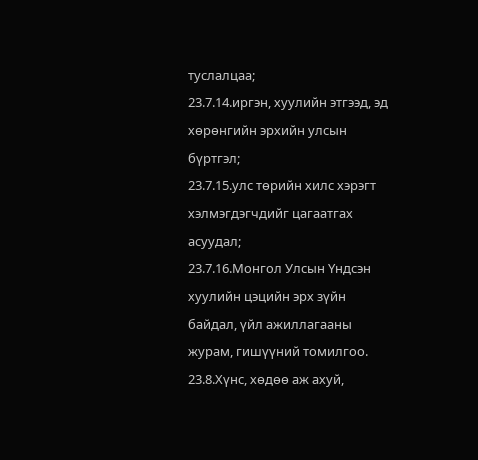туслалцаа;
23.7.14.иргэн, хуулийн этгээд, эд хөрөнгийн эрхийн улсын бүртгэл;
23.7.15.улс төрийн хилс хэрэгт хэлмэгдэгчдийг цагаатгах асуудал;
23.7.16.Монгол Улсын Үндсэн хуулийн цэцийн эрх зүйн байдал, үйл ажиллагааны журам, гишүүний томилгоо.
23.8.Хүнс, хөдөө аж ахуй,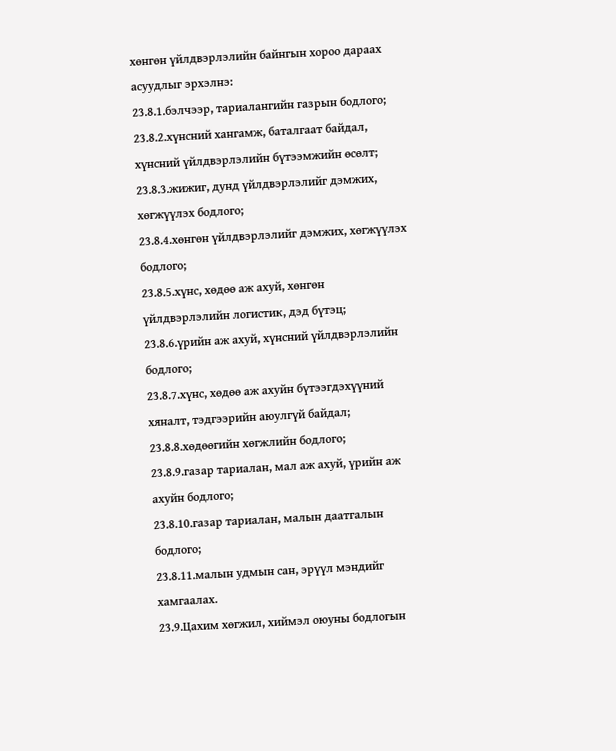хөнгөн үйлдвэрлэлийн байнгын хороо дараах асуудлыг эрхэлнэ:
23.8.1.бэлчээр, тариалангийн газрын бодлого;
23.8.2.хүнсний хангамж, баталгаат байдал, хүнсний үйлдвэрлэлийн бүтээмжийн өсөлт;
23.8.3.жижиг, дунд үйлдвэрлэлийг дэмжих, хөгжүүлэх бодлого;
23.8.4.хөнгөн үйлдвэрлэлийг дэмжих, хөгжүүлэх бодлого;
23.8.5.хүнс, хөдөө аж ахуй, хөнгөн үйлдвэрлэлийн логистик, дэд бүтэц;
23.8.6.үрийн аж ахуй, хүнсний үйлдвэрлэлийн бодлого;
23.8.7.хүнс, хөдөө аж ахуйн бүтээгдэхүүний хяналт, тэдгээрийн аюулгүй байдал;
23.8.8.хөдөөгийн хөгжлийн бодлого;
23.8.9.газар тариалан, мал аж ахуй, үрийн аж ахуйн бодлого;
23.8.10.газар тариалан, малын даатгалын бодлого;
23.8.11.малын удмын сан, эрүүл мэндийг хамгаалах.
23.9.Цахим хөгжил, хиймэл оюуны бодлогын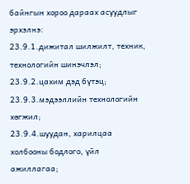байнгын хороо дараах асуудлыг эрхэлнэ:
23.9.1.дижитал шилжилт, техник, технологийн шинэчлэл;
23.9.2.цахим дэд бүтэц;
23.9.3.мэдээллийн технологийн хөгжил;
23.9.4.шуудан, харилцаа холбооны бодлого, үйл ажиллагаа;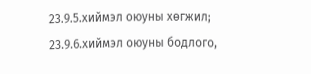23.9.5.хиймэл оюуны хөгжил;
23.9.6.хиймэл оюуны бодлого,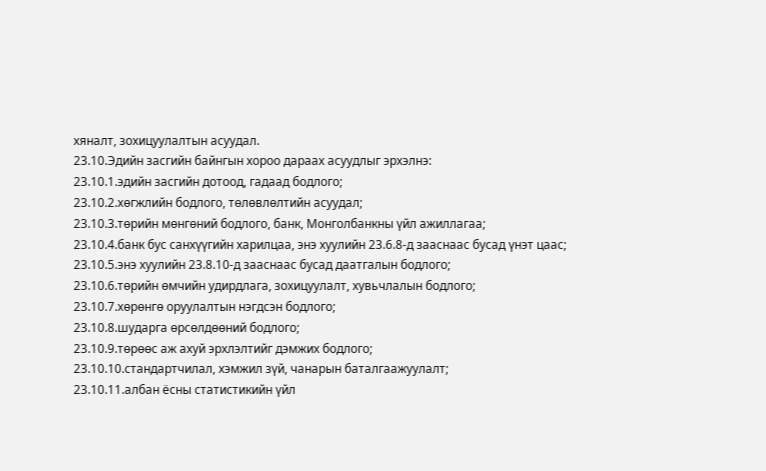хяналт, зохицуулалтын асуудал.
23.10.Эдийн засгийн байнгын хороо дараах асуудлыг эрхэлнэ:
23.10.1.эдийн засгийн дотоод, гадаад бодлого;
23.10.2.хөгжлийн бодлого, төлөвлөлтийн асуудал;
23.10.3.төрийн мөнгөний бодлого, банк, Монголбанкны үйл ажиллагаа;
23.10.4.банк бус санхүүгийн харилцаа, энэ хуулийн 23.6.8-д зааснаас бусад үнэт цаас;
23.10.5.энэ хуулийн 23.8.10-д зааснаас бусад даатгалын бодлого;
23.10.6.төрийн өмчийн удирдлага, зохицуулалт, хувьчлалын бодлого;
23.10.7.хөрөнгө оруулалтын нэгдсэн бодлого;
23.10.8.шударга өрсөлдөөний бодлого;
23.10.9.төрөөс аж ахуй эрхлэлтийг дэмжих бодлого;
23.10.10.стандартчилал, хэмжил зүй, чанарын баталгаажуулалт;
23.10.11.албан ёсны статистикийн үйл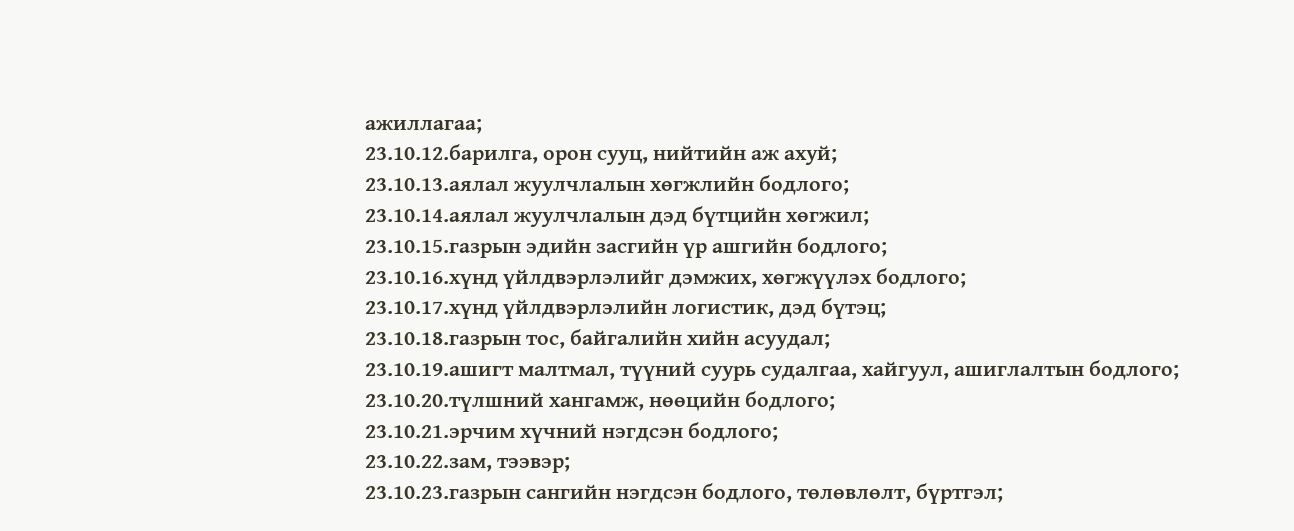ажиллагаа;
23.10.12.барилга, орон сууц, нийтийн аж ахуй;
23.10.13.аялал жуулчлалын хөгжлийн бодлого;
23.10.14.аялал жуулчлалын дэд бүтцийн хөгжил;
23.10.15.газрын эдийн засгийн үр ашгийн бодлого;
23.10.16.хүнд үйлдвэрлэлийг дэмжих, хөгжүүлэх бодлого;
23.10.17.хүнд үйлдвэрлэлийн логистик, дэд бүтэц;
23.10.18.газрын тос, байгалийн хийн асуудал;
23.10.19.ашигт малтмал, түүний суурь судалгаа, хайгуул, ашиглалтын бодлого;
23.10.20.түлшний хангамж, нөөцийн бодлого;
23.10.21.эрчим хүчний нэгдсэн бодлого;
23.10.22.зам, тээвэр;
23.10.23.газрын сангийн нэгдсэн бодлого, төлөвлөлт, бүртгэл;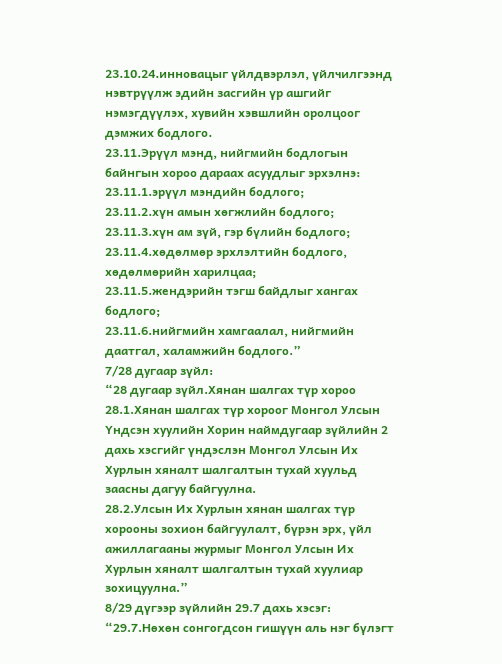23.10.24.инновацыг үйлдвэрлэл, үйлчилгээнд нэвтрүүлж эдийн засгийн үр ашгийг нэмэгдүүлэх, хувийн хэвшлийн оролцоог дэмжих бодлого.
23.11.Эрүүл мэнд, нийгмийн бодлогын байнгын хороо дараах асуудлыг эрхэлнэ:
23.11.1.эрүүл мэндийн бодлого;
23.11.2.хүн амын хөгжлийн бодлого;
23.11.3.хүн ам зүй, гэр бүлийн бодлого;
23.11.4.хөдөлмөр эрхлэлтийн бодлого, хөдөлмөрийн харилцаа;
23.11.5.жендэрийн тэгш байдлыг хангах бодлого;
23.11.6.нийгмийн хамгаалал, нийгмийн даатгал, халамжийн бодлого.”
7/28 дугаар зүйл:
“28 дугаар зүйл.Хянан шалгах түр хороо
28.1.Хянан шалгах түр хороог Монгол Улсын Үндсэн хуулийн Хорин наймдугаар зүйлийн 2 дахь хэсгийг үндэслэн Монгол Улсын Их Хурлын хяналт шалгалтын тухай хуульд заасны дагуу байгуулна.
28.2.Улсын Их Хурлын хянан шалгах түр хорооны зохион байгуулалт, бүрэн эрх, үйл ажиллагааны журмыг Монгол Улсын Их Хурлын хяналт шалгалтын тухай хуулиар зохицуулна.”
8/29 дүгээр зүйлийн 29.7 дахь хэсэг:
“29.7.Нөхөн сонгогдсон гишүүн аль нэг бүлэгт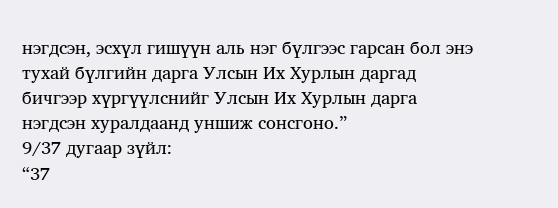нэгдсэн, эсхүл гишүүн аль нэг бүлгээс гарсан бол энэ тухай бүлгийн дарга Улсын Их Хурлын даргад бичгээр хүргүүлснийг Улсын Их Хурлын дарга нэгдсэн хуралдаанд уншиж сонсгоно.”
9/37 дугаар зүйл:
“37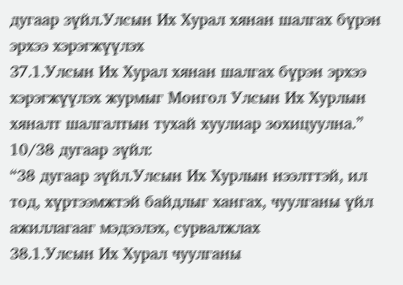дугаар зүйл.Улсын Их Хурал хянан шалгах бүрэн эрхээ хэрэгжүүлэх
37.1.Улсын Их Хурал хянан шалгах бүрэн эрхээ хэрэгжүүлэх журмыг Монгол Улсын Их Хурлын хяналт шалгалтын тухай хуулиар зохицуулна.”
10/38 дугаар зүйл:
“38 дугаар зүйл.Улсын Их Хурлын нээлттэй, ил тод, хүртээмжтэй байдлыг хангах, чуулганы үйл ажиллагааг мэдээлэх, сурвалжлах
38.1.Улсын Их Хурал чуулганы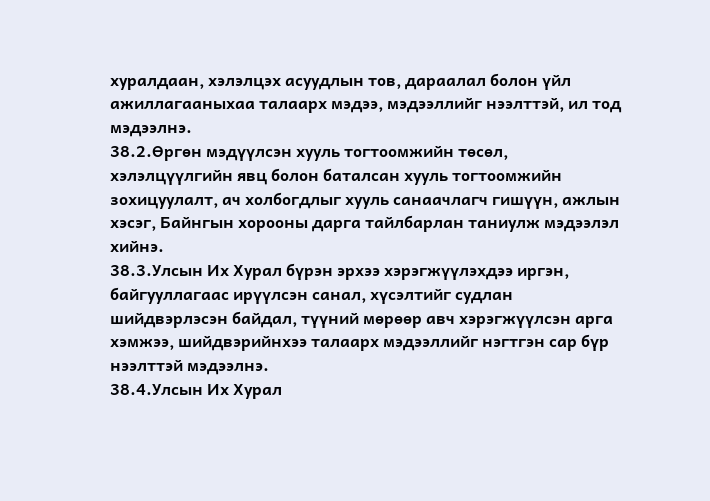хуралдаан, хэлэлцэх асуудлын тов, дараалал болон үйл ажиллагааныхаа талаарх мэдээ, мэдээллийг нээлттэй, ил тод мэдээлнэ.
38.2.Өргөн мэдүүлсэн хууль тогтоомжийн төсөл, хэлэлцүүлгийн явц болон баталсан хууль тогтоомжийн зохицуулалт, ач холбогдлыг хууль санаачлагч гишүүн, ажлын хэсэг, Байнгын хорооны дарга тайлбарлан таниулж мэдээлэл хийнэ.
38.3.Улсын Их Хурал бүрэн эрхээ хэрэгжүүлэхдээ иргэн, байгууллагаас ирүүлсэн санал, хүсэлтийг судлан шийдвэрлэсэн байдал, түүний мөрөөр авч хэрэгжүүлсэн арга хэмжээ, шийдвэрийнхээ талаарх мэдээллийг нэгтгэн сар бүр нээлттэй мэдээлнэ.
38.4.Улсын Их Хурал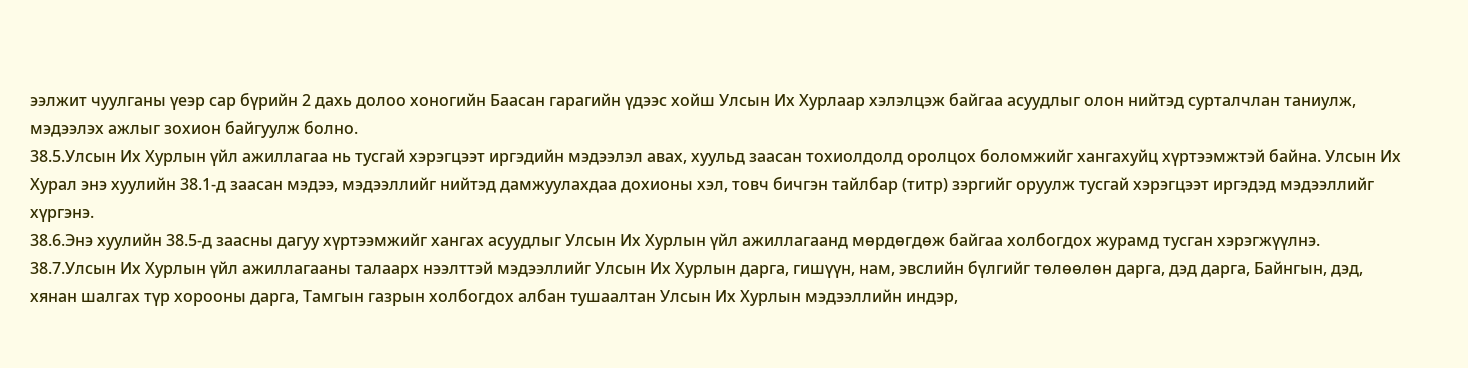ээлжит чуулганы үеэр сар бүрийн 2 дахь долоо хоногийн Баасан гарагийн үдээс хойш Улсын Их Хурлаар хэлэлцэж байгаа асуудлыг олон нийтэд сурталчлан таниулж, мэдээлэх ажлыг зохион байгуулж болно.
38.5.Улсын Их Хурлын үйл ажиллагаа нь тусгай хэрэгцээт иргэдийн мэдээлэл авах, хуульд заасан тохиолдолд оролцох боломжийг хангахуйц хүртээмжтэй байна. Улсын Их Хурал энэ хуулийн 38.1-д заасан мэдээ, мэдээллийг нийтэд дамжуулахдаа дохионы хэл, товч бичгэн тайлбар (титр) зэргийг оруулж тусгай хэрэгцээт иргэдэд мэдээллийг хүргэнэ.
38.6.Энэ хуулийн 38.5-д заасны дагуу хүртээмжийг хангах асуудлыг Улсын Их Хурлын үйл ажиллагаанд мөрдөгдөж байгаа холбогдох журамд тусган хэрэгжүүлнэ.
38.7.Улсын Их Хурлын үйл ажиллагааны талаарх нээлттэй мэдээллийг Улсын Их Хурлын дарга, гишүүн, нам, эвслийн бүлгийг төлөөлөн дарга, дэд дарга, Байнгын, дэд, хянан шалгах түр хорооны дарга, Тамгын газрын холбогдох албан тушаалтан Улсын Их Хурлын мэдээллийн индэр,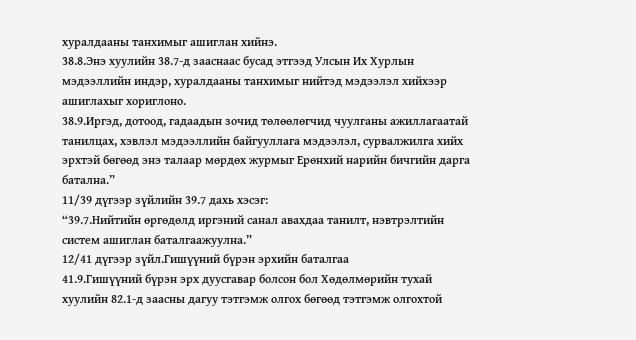хуралдааны танхимыг ашиглан хийнэ.
38.8.Энэ хуулийн 38.7-д зааснаас бусад этгээд Улсын Их Хурлын мэдээллийн индэр, хуралдааны танхимыг нийтэд мэдээлэл хийхээр ашиглахыг хориглоно.
38.9.Иргэд, дотоод, гадаадын зочид төлөөлөгчид чуулганы ажиллагаатай танилцах, хэвлэл мэдээллийн байгууллага мэдээлэл, сурвалжилга хийх эрхтэй бөгөөд энэ талаар мөрдөх журмыг Ерөнхий нарийн бичгийн дарга батална.”
11/39 дүгээр зүйлийн 39.7 дахь хэсэг:
“39.7.Нийтийн өргөдөлд иргэний санал авахдаа танилт, нэвтрэлтийн систем ашиглан баталгаажуулна.”
12/41 дүгээр зүйл.Гишүүний бүрэн эрхийн баталгаа
41.9.Гишүүний бүрэн эрх дуусгавар болсон бол Хөдөлмөрийн тухай хуулийн 82.1-д заасны дагуу тэтгэмж олгох бөгөөд тэтгэмж олгохтой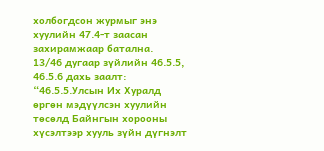холбогдсон журмыг энэ хуулийн 47.4-т заасан захирамжаар батална.
13/46 дугаар зүйлийн 46.5.5, 46.5.6 дахь заалт:
“46.5.5.Улсын Их Хуралд өргөн мэдүүлсэн хуулийн төсөлд Байнгын хорооны хүсэлтээр хууль зүйн дүгнэлт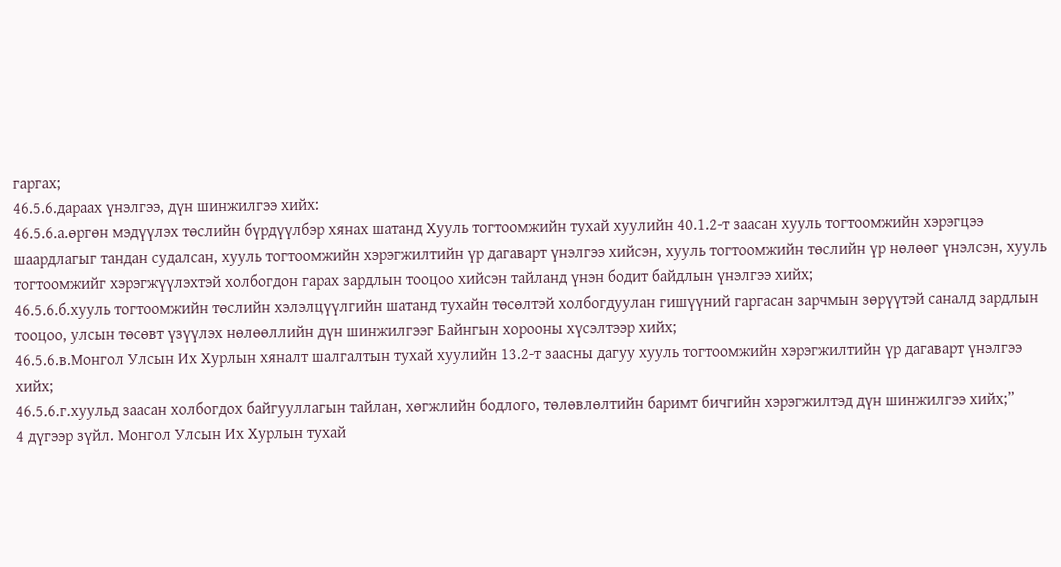гаргах;
46.5.6.дараах үнэлгээ, дүн шинжилгээ хийх:
46.5.6.а.өргөн мэдүүлэх төслийн бүрдүүлбэр хянах шатанд Хууль тогтоомжийн тухай хуулийн 40.1.2-т заасан хууль тогтоомжийн хэрэгцээ шаардлагыг тандан судалсан, хууль тогтоомжийн хэрэгжилтийн үр дагаварт үнэлгээ хийсэн, хууль тогтоомжийн төслийн үр нөлөөг үнэлсэн, хууль тогтоомжийг хэрэгжүүлэхтэй холбогдон гарах зардлын тооцоо хийсэн тайланд үнэн бодит байдлын үнэлгээ хийх;
46.5.6.б.хууль тогтоомжийн төслийн хэлэлцүүлгийн шатанд тухайн төсөлтэй холбогдуулан гишүүний гаргасан зарчмын зөрүүтэй саналд зардлын тооцоо, улсын төсөвт үзүүлэх нөлөөллийн дүн шинжилгээг Байнгын хорооны хүсэлтээр хийх;
46.5.6.в.Монгол Улсын Их Хурлын хяналт шалгалтын тухай хуулийн 13.2-т заасны дагуу хууль тогтоомжийн хэрэгжилтийн үр дагаварт үнэлгээ хийх;
46.5.6.г.хуульд заасан холбогдох байгууллагын тайлан, хөгжлийн бодлого, төлөвлөлтийн баримт бичгийн хэрэгжилтэд дүн шинжилгээ хийх;”
4 дүгээр зүйл. Монгол Улсын Их Хурлын тухай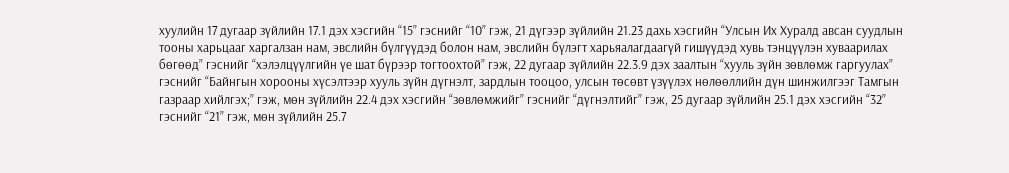хуулийн 17 дугаар зүйлийн 17.1 дэх хэсгийн “15” гэснийг “10” гэж, 21 дүгээр зүйлийн 21.23 дахь хэсгийн “Улсын Их Хуралд авсан суудлын тооны харьцааг харгалзан нам, эвслийн бүлгүүдэд болон нам, эвслийн бүлэгт харьяалагдаагүй гишүүдэд хувь тэнцүүлэн хуваарилах бөгөөд” гэснийг “хэлэлцүүлгийн үе шат бүрээр тогтоохтой” гэж, 22 дугаар зүйлийн 22.3.9 дэх заалтын “хууль зүйн зөвлөмж гаргуулах” гэснийг “Байнгын хорооны хүсэлтээр хууль зүйн дүгнэлт, зардлын тооцоо, улсын төсөвт үзүүлэх нөлөөллийн дүн шинжилгээг Тамгын газраар хийлгэх;” гэж, мөн зүйлийн 22.4 дэх хэсгийн “зөвлөмжийг” гэснийг “дүгнэлтийг” гэж, 25 дугаар зүйлийн 25.1 дэх хэсгийн “32” гэснийг “21” гэж, мөн зүйлийн 25.7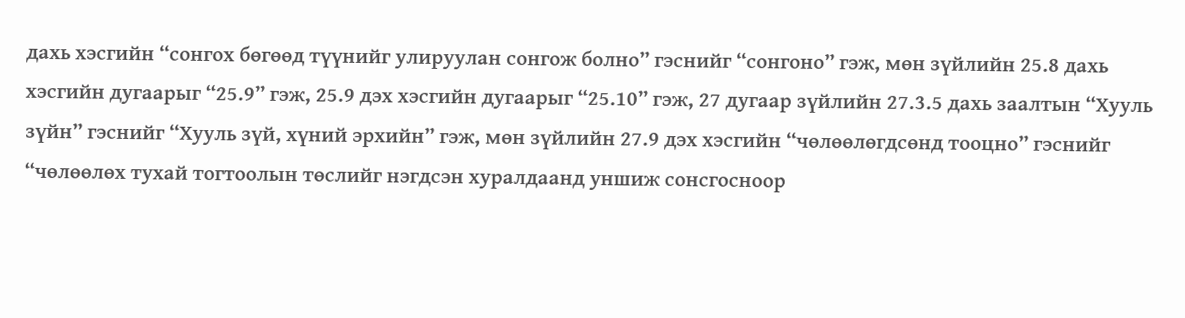дахь хэсгийн “сонгох бөгөөд түүнийг улируулан сонгож болно” гэснийг “сонгоно” гэж, мөн зүйлийн 25.8 дахь хэсгийн дугаарыг “25.9” гэж, 25.9 дэх хэсгийн дугаарыг “25.10” гэж, 27 дугаар зүйлийн 27.3.5 дахь заалтын “Хууль зүйн” гэснийг “Хууль зүй, хүний эрхийн” гэж, мөн зүйлийн 27.9 дэх хэсгийн “чөлөөлөгдсөнд тооцно” гэснийг “чөлөөлөх тухай тогтоолын төслийг нэгдсэн хуралдаанд уншиж сонсгосноор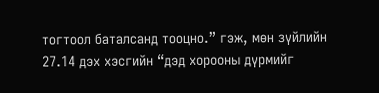тогтоол баталсанд тооцно.” гэж, мөн зүйлийн 27.14 дэх хэсгийн “дэд хорооны дүрмийг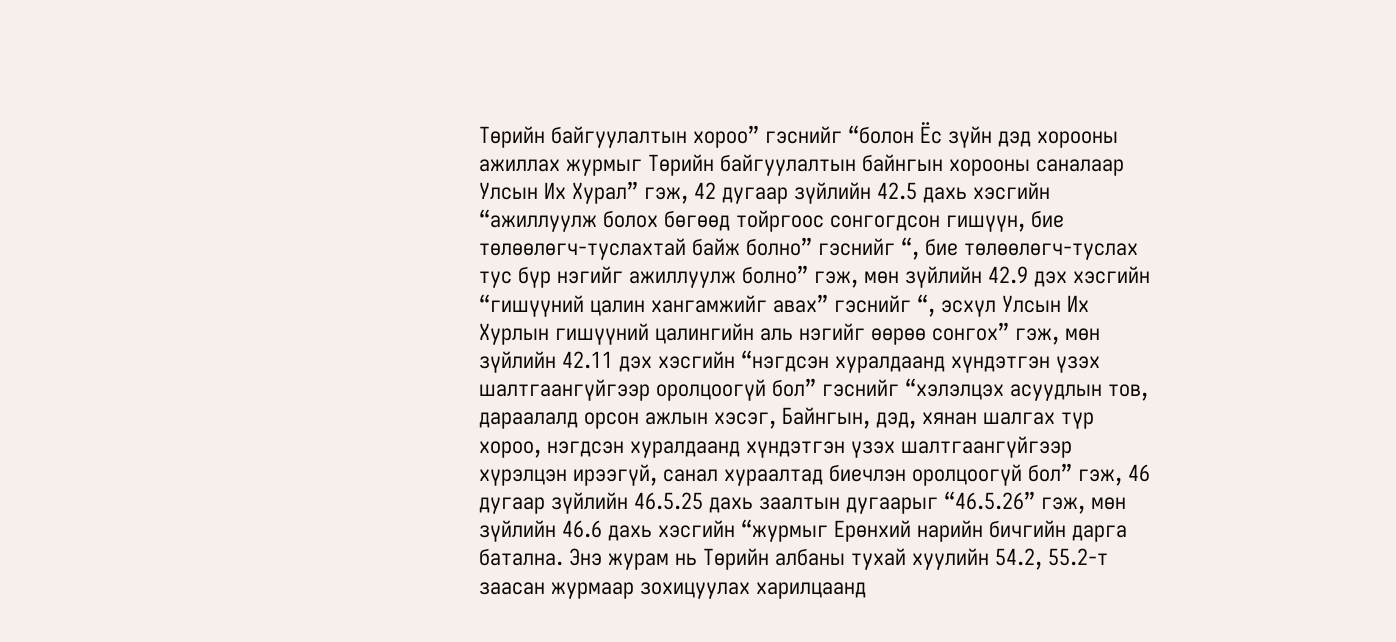Төрийн байгуулалтын хороо” гэснийг “болон Ёс зүйн дэд хорооны ажиллах журмыг Төрийн байгуулалтын байнгын хорооны саналаар Улсын Их Хурал” гэж, 42 дугаар зүйлийн 42.5 дахь хэсгийн “ажиллуулж болох бөгөөд тойргоос сонгогдсон гишүүн, бие төлөөлөгч-туслахтай байж болно” гэснийг “, бие төлөөлөгч-туслах тус бүр нэгийг ажиллуулж болно” гэж, мөн зүйлийн 42.9 дэх хэсгийн “гишүүний цалин хангамжийг авах” гэснийг “, эсхүл Улсын Их Хурлын гишүүний цалингийн аль нэгийг өөрөө сонгох” гэж, мөн зүйлийн 42.11 дэх хэсгийн “нэгдсэн хуралдаанд хүндэтгэн үзэх шалтгаангүйгээр оролцоогүй бол” гэснийг “хэлэлцэх асуудлын тов, дараалалд орсон ажлын хэсэг, Байнгын, дэд, хянан шалгах түр хороо, нэгдсэн хуралдаанд хүндэтгэн үзэх шалтгаангүйгээр хүрэлцэн ирээгүй, санал хураалтад биечлэн оролцоогүй бол” гэж, 46 дугаар зүйлийн 46.5.25 дахь заалтын дугаарыг “46.5.26” гэж, мөн зүйлийн 46.6 дахь хэсгийн “журмыг Ерөнхий нарийн бичгийн дарга батална. Энэ журам нь Төрийн албаны тухай хуулийн 54.2, 55.2-т заасан журмаар зохицуулах харилцаанд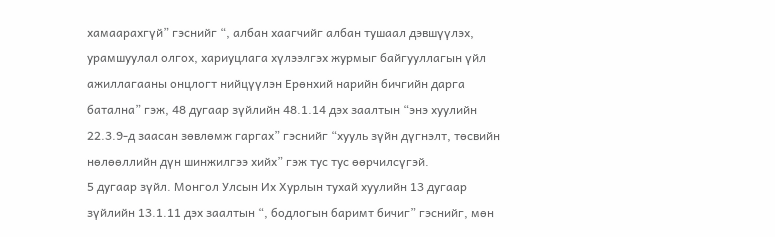хамаарахгүй” гэснийг “, албан хаагчийг албан тушаал дэвшүүлэх, урамшуулал олгох, хариуцлага хүлээлгэх журмыг байгууллагын үйл ажиллагааны онцлогт нийцүүлэн Ерөнхий нарийн бичгийн дарга батална” гэж, 48 дугаар зүйлийн 48.1.14 дэх заалтын “энэ хуулийн 22.3.9-д заасан зөвлөмж гаргах” гэснийг “хууль зүйн дүгнэлт, төсвийн нөлөөллийн дүн шинжилгээ хийх” гэж тус тус өөрчилсүгэй.
5 дугаар зүйл. Монгол Улсын Их Хурлын тухай хуулийн 13 дугаар зүйлийн 13.1.11 дэх заалтын “, бодлогын баримт бичиг” гэснийг, мөн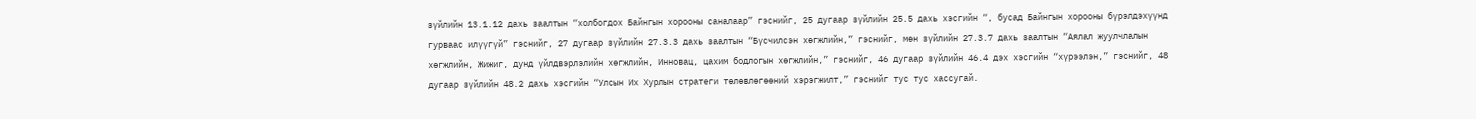зүйлийн 13.1.12 дахь заалтын “холбогдох Байнгын хорооны саналаар” гэснийг, 25 дугаар зүйлийн 25.5 дахь хэсгийн “, бусад Байнгын хорооны бүрэлдэхүүнд гурваас илүүгүй” гэснийг, 27 дугаар зүйлийн 27.3.3 дахь заалтын “Бүсчилсэн хөгжлийн,” гэснийг, мөн зүйлийн 27.3.7 дахь заалтын “Аялал жуулчлалын хөгжлийн, Жижиг, дунд үйлдвэрлэлийн хөгжлийн, Инновац, цахим бодлогын хөгжлийн,” гэснийг, 46 дугаар зүйлийн 46.4 дэх хэсгийн “хүрээлэн,” гэснийг, 48 дугаар зүйлийн 48.2 дахь хэсгийн “Улсын Их Хурлын стратеги төлөвлөгөөний хэрэгжилт,” гэснийг тус тус хассугай.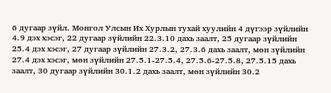6 дугаар зүйл. Монгол Улсын Их Хурлын тухай хуулийн 4 дүгээр зүйлийн 4.9 дэх хэсэг, 22 дугаар зүйлийн 22.3.10 дахь заалт, 25 дугаар зүйлийн 25.4 дэх хэсэг, 27 дугаар зүйлийн 27.3.2, 27.3.6 дахь заалт, мөн зүйлийн 27.4 дэх хэсэг, мөн зүйлийн 27.5.1-27.5.4, 27.5.6-27.5.8, 27.5.15 дахь заалт, 30 дугаар зүйлийн 30.1.2 дахь заалт, мөн зүйлийн 30.2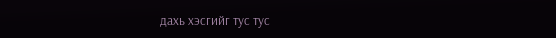дахь хэсгийг тус тус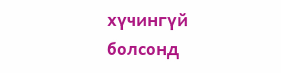хүчингүй болсонд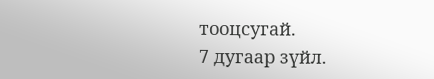тооцсугай.
7 дугаар зүйл.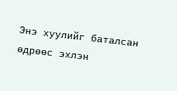Энэ хуулийг баталсан өдрөөс эхлэн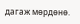дагаж мөрдөнө.